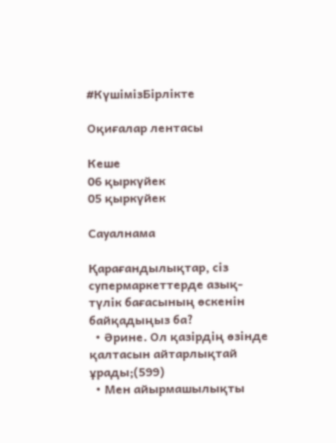#КүшiмiзБiрлiкте

Оқиғалар лентасы

Кеше
06 қыркүйек
05 қыркүйек

Сауалнама

Қарағандылықтар, сіз супермаркеттерде азық-түлік бағасының өскенін байқадыңыз ба?
  • Әрине. Ол қазірдің өзінде қалтасын айтарлықтай ұрады;(599)
  • Мен айырмашылықты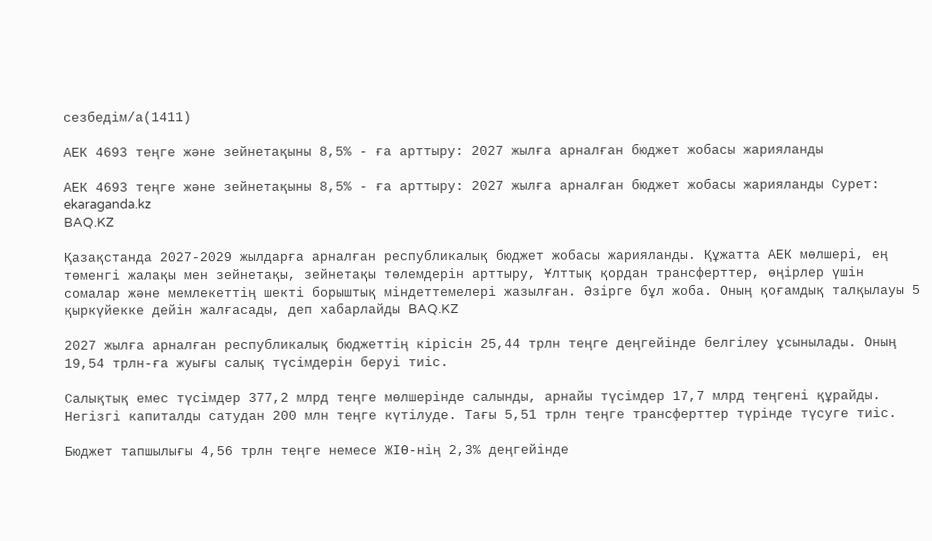сезбедім/а(1411)

АЕК 4693 теңге және зейнетақыны 8,5% - ға арттыру: 2027 жылға арналған бюджет жобасы жарияланды

АЕК 4693 теңге және зейнетақыны 8,5% - ға арттыру: 2027 жылға арналған бюджет жобасы жарияланды Сурет: ekaraganda.kz
BAQ.KZ

Қазақстанда 2027-2029 жылдарға арналған республикалық бюджет жобасы жарияланды. Құжатта АЕК мөлшері, ең төменгі жалақы мен зейнетақы, зейнетақы төлемдерін арттыру, Ұлттық қордан трансферттер, өңірлер үшін сомалар және мемлекеттің шекті борыштық міндеттемелері жазылған. Әзірге бұл жоба. Оның қоғамдық талқылауы 5 қыркүйекке дейін жалғасады, деп хабарлайды BAQ.KZ

2027 жылға арналған республикалық бюджеттің кірісін 25,44 трлн теңге деңгейінде белгілеу ұсынылады. Оның 19,54 трлн-ға жуығы салық түсімдерін беруі тиіс.

Салықтық емес түсімдер 377,2 млрд теңге мөлшерінде салынды, арнайы түсімдер 17,7 млрд теңгені құрайды. Негізгі капиталды сатудан 200 млн теңге күтілуде. Тағы 5,51 трлн теңге трансферттер түрінде түсуге тиіс.

Бюджет тапшылығы 4,56 трлн теңге немесе ЖІӨ-нің 2,3% деңгейінде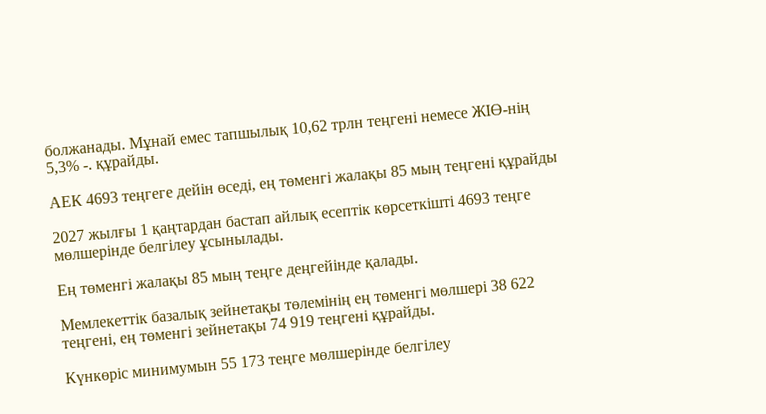болжанады. Мұнай емес тапшылық 10,62 трлн теңгені немесе ЖІӨ-нің 5,3% -. құрайды.

АЕК 4693 теңгеге дейін өседі, ең төменгі жалақы 85 мың теңгені құрайды

2027 жылғы 1 қаңтардан бастап айлық есептік көрсеткішті 4693 теңге мөлшерінде белгілеу ұсынылады.

Ең төменгі жалақы 85 мың теңге деңгейінде қалады.

Мемлекеттік базалық зейнетақы төлемінің ең төменгі мөлшері 38 622 теңгені, ең төменгі зейнетақы 74 919 теңгені құрайды.

Күнкөріс минимумын 55 173 теңге мөлшерінде белгілеу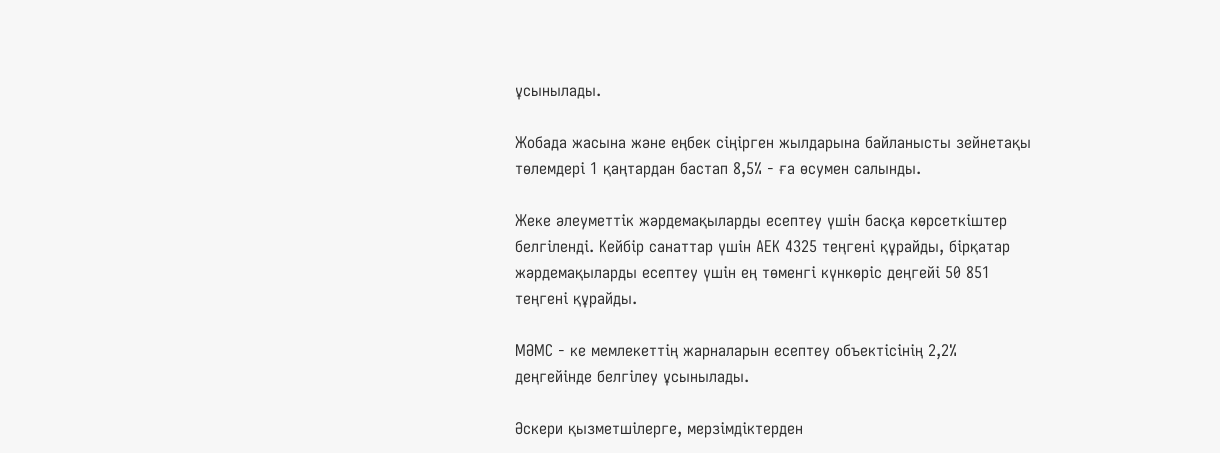ұсынылады.

Жобада жасына және еңбек сіңірген жылдарына байланысты зейнетақы төлемдері 1 қаңтардан бастап 8,5% - ға өсумен салынды.

Жеке әлеуметтік жәрдемақыларды есептеу үшін басқа көрсеткіштер белгіленді. Кейбір санаттар үшін АЕК 4325 теңгені құрайды, бірқатар жәрдемақыларды есептеу үшін ең төменгі күнкөріс деңгейі 50 851 теңгені құрайды.

МӘМС - ке мемлекеттің жарналарын есептеу объектісінің 2,2% деңгейінде белгілеу ұсынылады.

Әскери қызметшілерге, мерзімдіктерден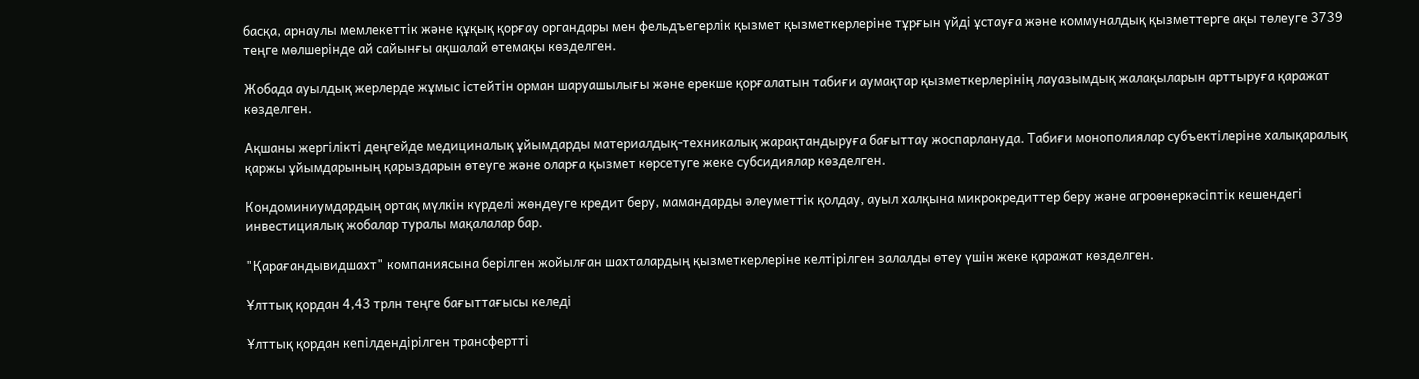басқа, арнаулы мемлекеттік және құқық қорғау органдары мен фельдъегерлік қызмет қызметкерлеріне тұрғын үйді ұстауға және коммуналдық қызметтерге ақы төлеуге 3739 теңге мөлшерінде ай сайынғы ақшалай өтемақы көзделген.

Жобада ауылдық жерлерде жұмыс істейтін орман шаруашылығы және ерекше қорғалатын табиғи аумақтар қызметкерлерінің лауазымдық жалақыларын арттыруға қаражат көзделген.

Ақшаны жергілікті деңгейде медициналық ұйымдарды материалдық-техникалық жарақтандыруға бағыттау жоспарлануда. Табиғи монополиялар субъектілеріне халықаралық қаржы ұйымдарының қарыздарын өтеуге және оларға қызмет көрсетуге жеке субсидиялар көзделген.

Кондоминиумдардың ортақ мүлкін күрделі жөндеуге кредит беру, мамандарды әлеуметтік қолдау, ауыл халқына микрокредиттер беру және агроөнеркәсіптік кешендегі инвестициялық жобалар туралы мақалалар бар.

"Қарағандывидшахт" компаниясына берілген жойылған шахталардың қызметкерлеріне келтірілген залалды өтеу үшін жеке қаражат көзделген.

Ұлттық қордан 4,43 трлн теңге бағыттағысы келеді

Ұлттық қордан кепілдендірілген трансфертті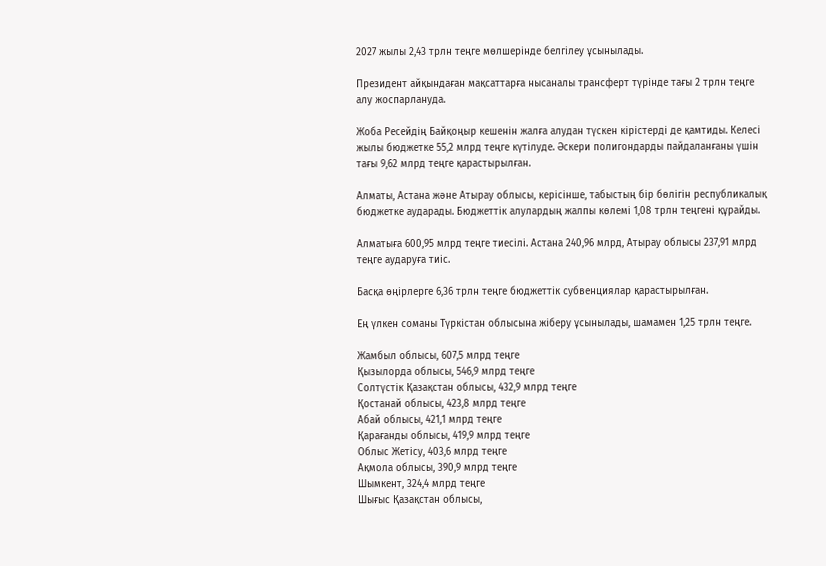2027 жылы 2,43 трлн теңге мөлшерінде белгілеу ұсынылады.

Президент айқындаған мақсаттарға нысаналы трансферт түрінде тағы 2 трлн теңге алу жоспарлануда.

Жоба Ресейдің Байқоңыр кешенін жалға алудан түскен кірістерді де қамтиды. Келесі жылы бюджетке 55,2 млрд теңге күтілуде. Әскери полигондарды пайдаланғаны үшін тағы 9,62 млрд теңге қарастырылған.

Алматы, Астана және Атырау облысы, керісінше, табыстың бір бөлігін республикалық бюджетке аударады. Бюджеттік алулардың жалпы көлемі 1,08 трлн теңгені құрайды.

Алматыға 600,95 млрд теңге тиесілі. Астана 240,96 млрд, Атырау облысы 237,91 млрд теңге аударуға тиіс.

Басқа өңірлерге 6,36 трлн теңге бюджеттік субвенциялар қарастырылған.

Ең үлкен соманы Түркістан облысына жіберу ұсынылады, шамамен 1,25 трлн теңге.

Жамбыл облысы, 607,5 млрд теңге
Қызылорда облысы, 546,9 млрд теңге
Солтүстік Қазақстан облысы, 432,9 млрд теңге
Қостанай облысы, 423,8 млрд теңге
Абай облысы, 421,1 млрд теңге
Қарағанды облысы, 419,9 млрд теңге
Облыс Жетісу, 403,6 млрд теңге
Ақмола облысы, 390,9 млрд теңге
Шымкент, 324,4 млрд теңге
Шығыс Қазақстан облысы,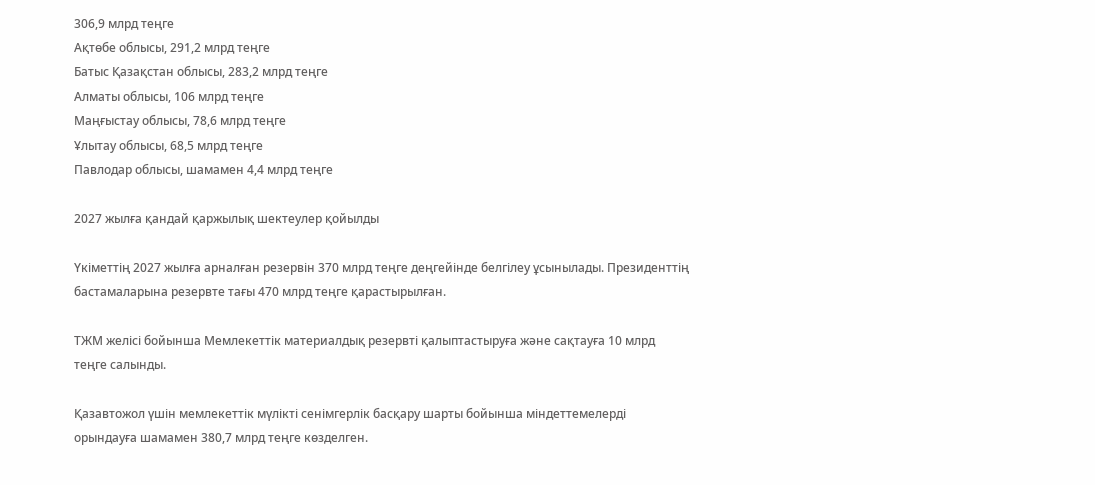306,9 млрд теңге
Ақтөбе облысы, 291,2 млрд теңге
Батыс Қазақстан облысы, 283,2 млрд теңге
Алматы облысы, 106 млрд теңге
Маңғыстау облысы, 78,6 млрд теңге
Ұлытау облысы, 68,5 млрд теңге
Павлодар облысы, шамамен 4,4 млрд теңге

2027 жылға қандай қаржылық шектеулер қойылды

Үкіметтің 2027 жылға арналған резервін 370 млрд теңге деңгейінде белгілеу ұсынылады. Президенттің бастамаларына резервте тағы 470 млрд теңге қарастырылған.

ТЖМ желісі бойынша Мемлекеттік материалдық резервті қалыптастыруға және сақтауға 10 млрд теңге салынды.

Қазавтожол үшін мемлекеттік мүлікті сенімгерлік басқару шарты бойынша міндеттемелерді орындауға шамамен 380,7 млрд теңге көзделген.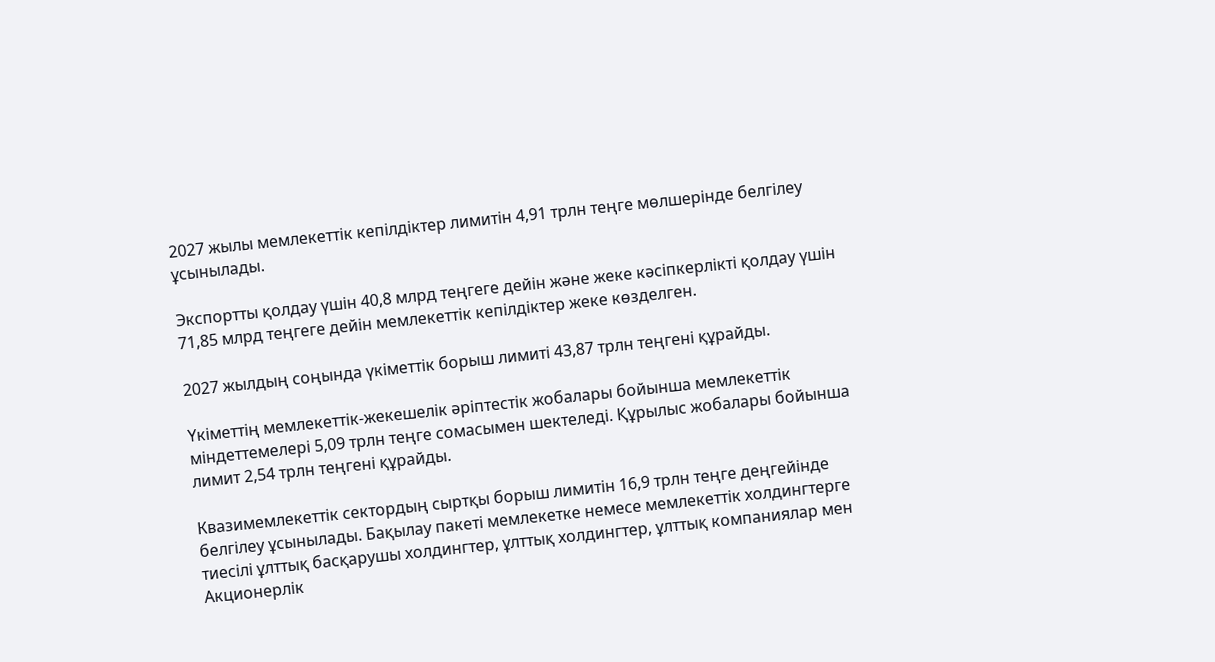2027 жылы мемлекеттік кепілдіктер лимитін 4,91 трлн теңге мөлшерінде белгілеу ұсынылады.

Экспортты қолдау үшін 40,8 млрд теңгеге дейін және жеке кәсіпкерлікті қолдау үшін 71,85 млрд теңгеге дейін мемлекеттік кепілдіктер жеке көзделген.

2027 жылдың соңында үкіметтік борыш лимиті 43,87 трлн теңгені құрайды.

Үкіметтің мемлекеттік-жекешелік әріптестік жобалары бойынша мемлекеттік міндеттемелері 5,09 трлн теңге сомасымен шектеледі. Құрылыс жобалары бойынша лимит 2,54 трлн теңгені құрайды.

Квазимемлекеттік сектордың сыртқы борыш лимитін 16,9 трлн теңге деңгейінде белгілеу ұсынылады. Бақылау пакеті мемлекетке немесе мемлекеттік холдингтерге тиесілі ұлттық басқарушы холдингтер, ұлттық холдингтер, ұлттық компаниялар мен Акционерлік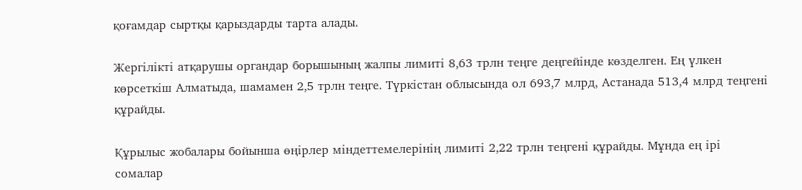қоғамдар сыртқы қарыздарды тарта алады.

Жергілікті атқарушы органдар борышының жалпы лимиті 8,63 трлн теңге деңгейінде көзделген. Ең үлкен көрсеткіш Алматыда, шамамен 2,5 трлн теңге. Түркістан облысында ол 693,7 млрд, Астанада 513,4 млрд теңгені құрайды.

Құрылыс жобалары бойынша өңірлер міндеттемелерінің лимиті 2,22 трлн теңгені құрайды. Мұнда ең ірі сомалар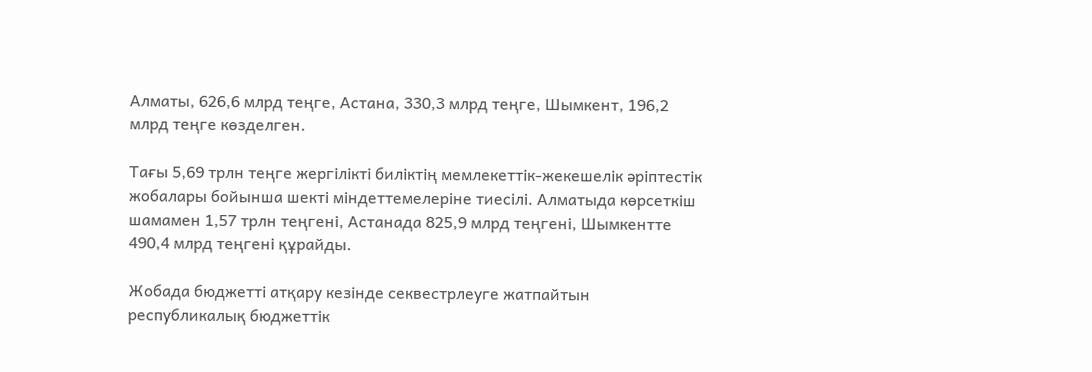Алматы, 626,6 млрд теңге, Астана, 330,3 млрд теңге, Шымкент, 196,2 млрд теңге көзделген.

Тағы 5,69 трлн теңге жергілікті биліктің мемлекеттік-жекешелік әріптестік жобалары бойынша шекті міндеттемелеріне тиесілі. Алматыда көрсеткіш шамамен 1,57 трлн теңгені, Астанада 825,9 млрд теңгені, Шымкентте 490,4 млрд теңгені құрайды.

Жобада бюджетті атқару кезінде секвестрлеуге жатпайтын республикалық бюджеттік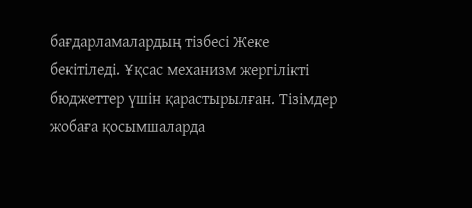бағдарламалардың тізбесі Жеке бекітіледі. Ұқсас механизм жергілікті бюджеттер үшін қарастырылған. Тізімдер жобаға қосымшаларда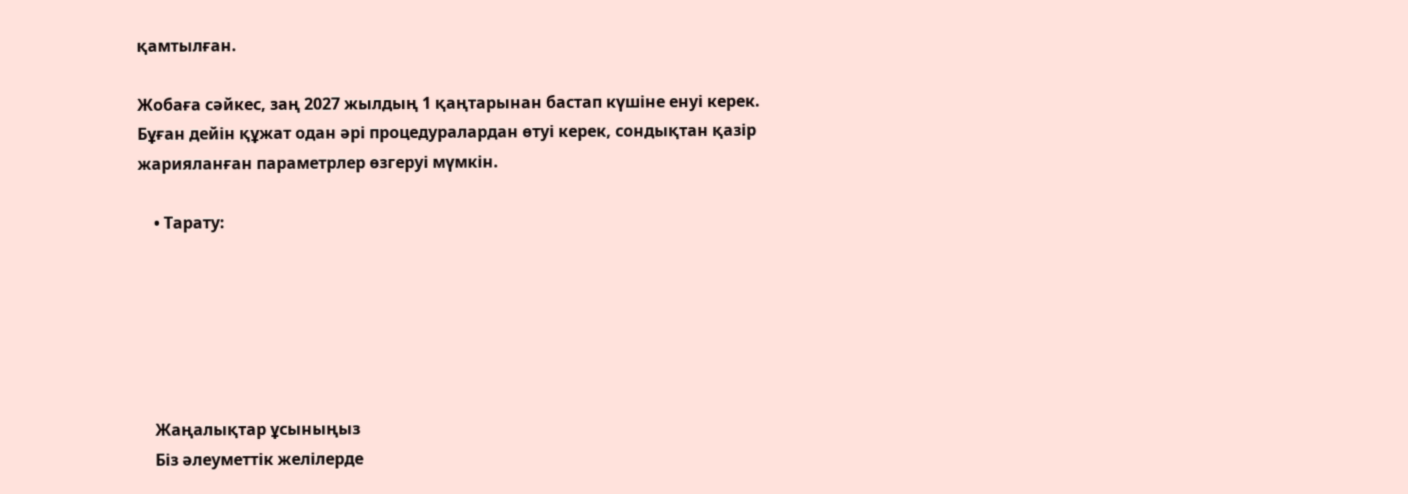қамтылған.

Жобаға сәйкес, заң 2027 жылдың 1 қаңтарынан бастап күшіне енуі керек. Бұған дейін құжат одан әрі процедуралардан өтуі керек, сондықтан қазір жарияланған параметрлер өзгеруі мүмкін.

    • Тарату:






    Жаңалықтар ұсыныңыз
    Біз әлеуметтік желілерде